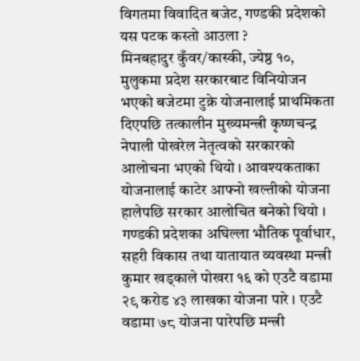विगतमा विवादित बजेट, गण्डकी प्रदेशको यस पटक कस्तो आउला ?
मिनबहादुर कुँवर/कास्की, ज्येष्ठ १०,
मुलुकमा प्रदेश सरकारबाट विनियोजन भएको बजेटमा टुक्रे योजनालाई प्राथमिकता दिएपछि तत्कालीन मुख्यमन्त्री कृष्णचन्द्र नेपाली पोखरेल नेतृत्वको सरकारको आलोचना भएको थियो । आवश्यकताका योजनालाई काटेर आफ्नो खल्तीको योजना हालेपछि सरकार आलोचित बनेको थियो । गण्डकी प्रदेशका अघिल्ला भौतिक पूर्वाधार, सहरी विकास तथा यातायात व्यवस्था मन्त्री कुमार खड्काले पोखरा १६ को एउटै वडामा २९ करोड ४३ लाखका योजना पारे । एउटै वडामा ७८ योजना पारेपछि मन्त्री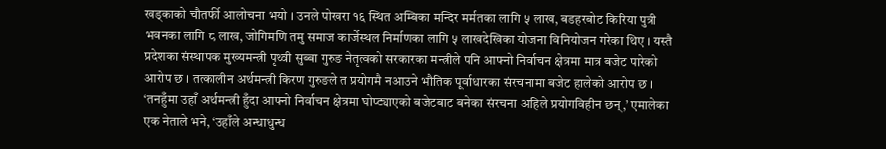खड्काको चौतर्फी आलोचना भयो । उनले पोखरा १६ स्थित अम्बिका मन्दिर मर्मतका लागि ५ लाख, बडहरबोट किरिया पुत्री भवनका लागि ८ लाख, जोगिमणि तमु समाज कार्जेस्थल निर्माणका लागि ५ लाखदेखिका योजना विनियोजन गरेका थिए । यस्तै प्रदेशका संस्थापक मुख्यमन्त्री पृथ्वी सुब्बा गुरुङ नेतृत्वको सरकारका मन्त्रीले पनि आफ्नो निर्वाचन क्षेत्रमा मात्र बजेट पारेको आरोप छ । तत्कालीन अर्थमन्त्री किरण गुरुङले त प्रयोगमै नआउने भौतिक पूर्वाधारका संरचनामा बजेट हालेको आरोप छ । ‘तनहुँमा उहाँ अर्थमन्त्री हुँदा आफ्नो निर्वाचन क्षेत्रमा घोप्ट्याएको बजेटबाट बनेका संरचना अहिले प्रयोगविहीन छन्,’ एमालेका एक नेताले भने, ‘उहाँले अन्धाधुन्ध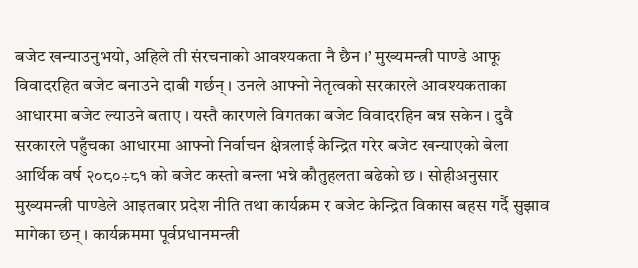बजेट खन्याउनुभयो, अहिले ती संरचनाको आवश्यकता नै छैन ।’ मुख्यमन्त्री पाण्डे आफू विवादरहित बजेट बनाउने दाबी गर्छन् । उनले आफ्नो नेतृत्वको सरकारले आवश्यकताका आधारमा बजेट ल्याउने बताए । यस्तै कारणले विगतका बजेट विवादरहिन बन्न सकेन । दुवै सरकारले पहुँचका आधारमा आफ्नो निर्वाचन क्षेत्रलाई केन्द्रित गरेर बजेट खन्याएको बेला आर्थिक वर्ष २०८०÷८१ को बजेट कस्तो बन्ला भन्ने कौतुहलता बढेको छ । सोहीअनुसार मुख्यमन्त्री पाण्डेले आइतबार प्रदेश नीति तथा कार्यक्रम र बजेट केन्द्रित विकास बहस गर्दै सुझाव मागेका छन् । कार्यक्रममा पूर्वप्रधानमन्त्री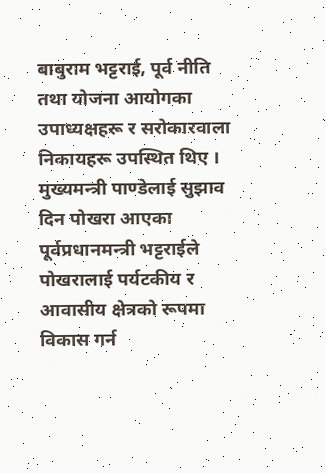बाबुराम भट्टराई, पूर्व नीति तथा योजना आयोगका उपाध्यक्षहरू र सरोकारवाला निकायहरू उपस्थित थिए । मुख्यमन्त्री पाण्डेलाई सुझाव दिन पोखरा आएका पूर्वप्रधानमन्त्री भट्टराईले पोखरालाई पर्यटकीय र आवासीय क्षेत्रको रूपमा विकास गर्न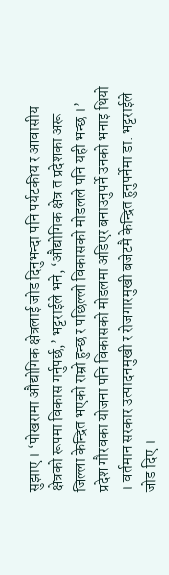सुझाए । ‘पोखरामा औद्योगिक क्षेत्रलाई जोड दिनुभन्दा पनि पर्यटकीय र आवासीय क्षेत्रको रूपमा विकास गर्नुपर्छ,’ भट्टराईले भने, ‘औद्योगिक क्षेत्र त प्रदेशका अरू जिल्ला केन्द्रित भएको राम्रो हुन्छ र पछिल्लो विकासको मोडलले पनि यही भन्छ ।’ प्रदेश गौरवका योजना पनि विकासको मोडलमा अडिएर बनाउनुपर्ने उनको भनाइ थियो । वर्तमान सरकार उत्पादनमुखी र रोजगारमुखी बजेटमै केन्द्रित हुनुपर्नेमा डा. भट्टराईले जोड दिए ।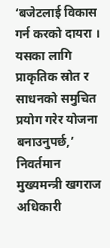‘बजेटलाई विकास गर्न करको दायरा । यसका लागि प्राकृतिक स्रोत र साधनको समुचित प्रयोग गरेर योजना बनाउनुपर्छ,’ निवर्तमान मुख्यमन्त्री खगराज अधिकारी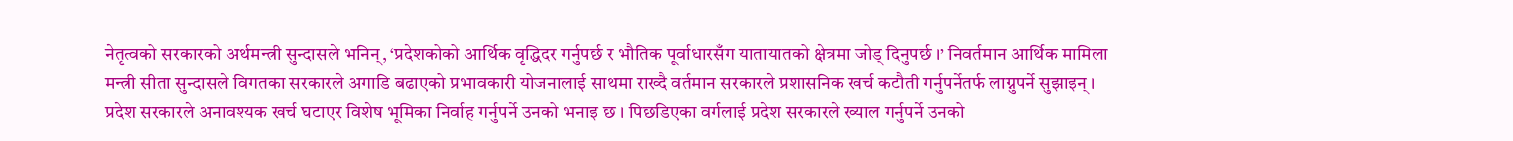नेतृत्वको सरकारको अर्थमन्त्री सुन्दासले भनिन्, ‘प्रदेशकोको आर्थिक वृद्धिदर गर्नुपर्छ र भौतिक पूर्वाधारसँग यातायातको क्षेत्रमा जोड् दिनुपर्छ ।’ निवर्तमान आर्थिक मामिला मन्त्री सीता सुन्दासले विगतका सरकारले अगाडि बढाएको प्रभावकारी योजनालाई साथमा राख्दै वर्तमान सरकारले प्रशासनिक खर्च कटौती गर्नुपर्नेतर्फ लाग्नुपर्ने सुझाइन् । प्रदेश सरकारले अनावश्यक खर्च घटाएर विशेष भूमिका निर्वाह गर्नुपर्ने उनको भनाइ छ । पिछडिएका वर्गलाई प्रदेश सरकारले ख्याल गर्नुपर्ने उनको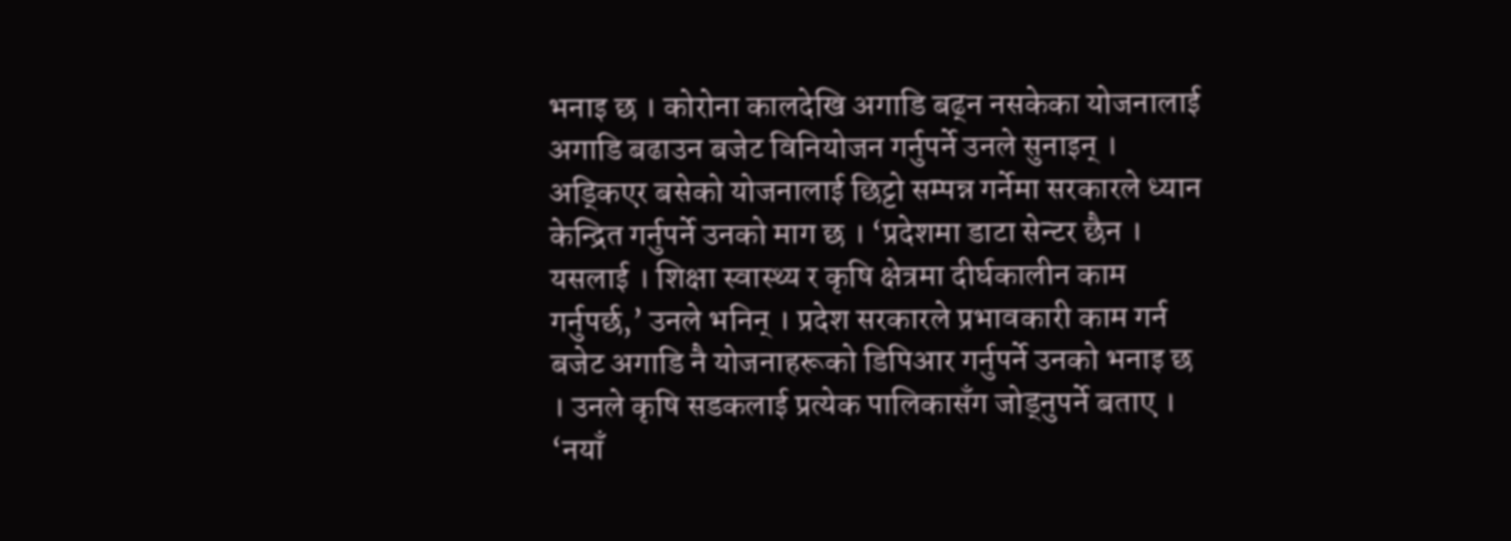भनाइ छ । कोरोना कालदेखि अगाडि बढ्न नसकेका योजनालाई अगाडि बढाउन बजेट विनियोजन गर्नुपर्ने उनले सुनाइन् । अड्किएर बसेको योजनालाई छिट्टो सम्पन्न गर्नेमा सरकारले ध्यान केन्द्रित गर्नुपर्ने उनको माग छ । ‘प्रदेशमा डाटा सेन्टर छैन । यसलाई । शिक्षा स्वास्थ्य र कृषि क्षेत्रमा दीर्घकालीन काम गर्नुपर्छ,’ उनले भनिन् । प्रदेश सरकारले प्रभावकारी काम गर्न बजेट अगाडि नै योजनाहरूको डिपिआर गर्नुपर्ने उनको भनाइ छ । उनले कृषि सडकलाई प्रत्येक पालिकासँग जोड्नुपर्ने बताए । ‘नयाँ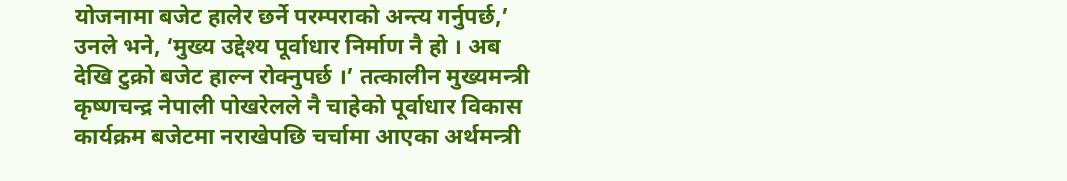योजनामा बजेट हालेर छर्ने परम्पराको अन्त्य गर्नुपर्छ,’ उनले भने, ‘मुख्य उद्देश्य पूर्वाधार निर्माण नै हो । अब देखि टुक्रो बजेट हाल्न रोक्नुपर्छ ।’ तत्कालीन मुख्यमन्त्री कृष्णचन्द्र नेपाली पोखरेलले नै चाहेको पूर्वाधार विकास कार्यक्रम बजेटमा नराखेपछि चर्चामा आएका अर्थमन्त्री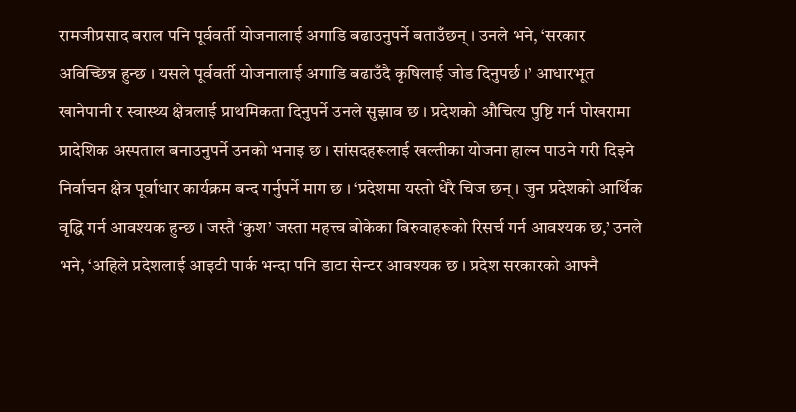रामजीप्रसाद बराल पनि पूर्ववर्ती योजनालाई अगाडि बढाउनुपर्ने बताउँछन् । उनले भने, ‘सरकार अविच्छिन्न हुन्छ । यसले पूर्ववर्ती योजनालाई अगाडि बढाउँदै कृषिलाई जोड दिनुपर्छ ।’ आधारभूत खानेपानी र स्वास्थ्य क्षेत्रलाई प्राथमिकता दिनुपर्ने उनले सुझाव छ । प्रदेशको औचित्य पुष्टि गर्न पोखरामा प्रादेशिक अस्पताल बनाउनुपर्ने उनको भनाइ छ । सांसदहरूलाई खल्तीका योजना हाल्न पाउने गरी दिइने निर्वाचन क्षेत्र पूर्वाधार कार्यक्रम बन्द गर्नुपर्ने माग छ । ‘प्रदेशमा यस्तो धेरै चिज छन् । जुन प्रदेशको आर्थिक वृद्धि गर्न आवश्यक हुन्छ । जस्तै ‘कुश’ जस्ता महत्त्व बोकेका बिरुवाहरूको रिसर्च गर्न आवश्यक छ,’ उनले भने, ‘अहिले प्रदेशलाई आइटी पार्क भन्दा पनि डाटा सेन्टर आवश्यक छ । प्रदेश सरकारको आफ्नै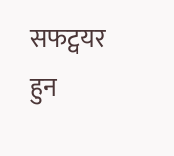सफट्वयर हुन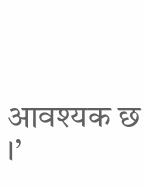आवश्यक छ ।’